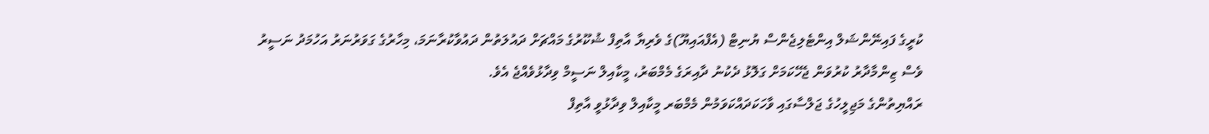ކުރީގެ ފައިނޭންޝަލް އިންޓެލިޖެންސް ޔުނިޓް (އެފްއައިޔޫ)ގެ ވެރިޔާ އާތިފް ޝުކޫރުގެ މައްޗަށް ދައުލަތުން ދައުވާކުރާނަމަ، މިހާރުގެ ގަވަރުނަރު އަހުމަދު ނަސީރު ވެސް ޒިންމާދާރު ކުރުވަން ޖެހޭކަމަށް ގަލޮޅު ދެކުނު ދާއިރަގެ މެމްބަރު، މީކާއިލް ނަސީމް ވިދާޅުވެއްޖެ އެވެ.
ރައްޔިތުންގެ މަޖިލީހުގެ ޖަލްސާގައި ވާހަކަދައްކަވަމުން މެމްބަރ މީކާއިލް ވިދާޅުވީ އާތިފް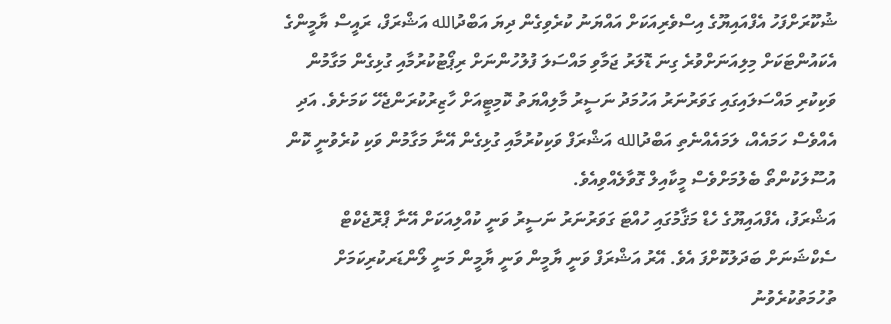ޝުކޫރަށްފަހު އެފްއައިޔޫގެ އިސްވެރިއަކަށް އައްޔަނު ކުރެވިގެން ދިޔަ އަބްދުالله އަޝްރަފް، ރައީސް ޔާމީންގެ އެކައުންޓަކަށް މިލިއަނަށްވުރެ ގިނަ ޑޮލަރު ޖަމާވި މައްސަލަ ފުލުހުންނަށް ރިޕޯޓުކުރުމާއި ގުޅިގެން މަގާމުން ވަކިކުރި މައްސަލައިގައި ގަވަރުނަރު އަހުމަދު ނަސީރު މާލިއްޔަތު ކޮމިޓީއަށް ހާޒިރުކުރަންޖެހޭ ކަމަށެވެ. އަދި އެއްވެސް ހަމައެއް، ލަމައެއްނެތި އަބްދުالله އަޝްރަފް ވަކިކުރުމާއި ގުޅިގެން އޭނާ މަގާމުން ވަކި ކުރެވުނީ ކޮން އުސޫލަކުންތޯ ބެލުމަށްވެސް މީކާއިލް ގޮވާލެއްވިއެވެ.
އަޝްރަފު، އެފްއައިޔޫގެ ހެޑް މަޤާމުގައި ހުއްޓަ ގަވަރުނަރު ނަސީރު ވަނީ ކުއްލިއަކަށް އޭނާ ޕްރޮޖެކްޓް ސެކްޝަނަށް ބަދަލުކޮށްފަ އެވެ. އޭރު އަޝްރަފް ވަނީ ޔާމީން ވަނީ ޔާމީން މަނީ ލޯންޑަރކުރިކަމަށް ތުހުމަތުކުރެވުނު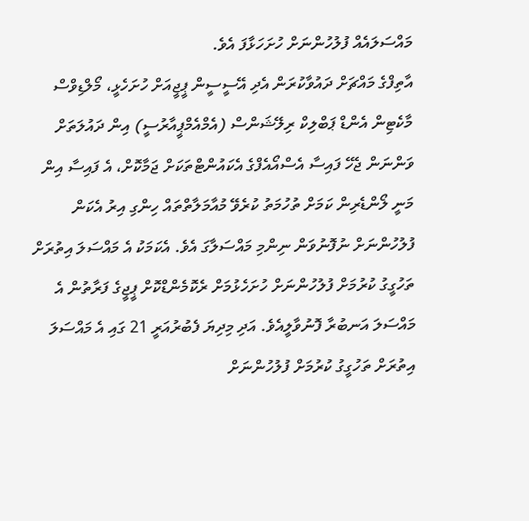މައްސަލައެއް ފުލުހުންނަށް ހުށަހަޅާފަ އެވެ.
އާތިފްގެ މައްޗަށް ދައުވާކުރަން އެދި އޭސީސީން ޕީޖީއަށް ހުށަހެޅީ، މޯލްޑިވްސް މާކެޓިން އެންޑް ޕަބްލިކް ރިލޭޝަންސް (އެމްއެމްޕީއާރުސީ) އިން ދައުލަތަށް ވަންނަން ޖެހޭ ފައިސާ އެސްއޯއެފްގެ އެކައުންޓްތަކަށް ޖަމާކޮށް، އެ ފައިސާ އިން މަނީ ލޯންޑެރިން ކަމަށް ތުހުމަތު ކުރެވޭ މުއާމަލާތްތައް ހިންގި އިރު އެކަން ފުލުހުންނަށް ނުފޮނުވަން ނިންމި މައްސަލާގަ އެވެ. އެކަމަކު އެ މައްސަލަ އިތުރަށް ތަހުގީގު ކުރުމަށް ފުލުހުންނަށް ހުށަހެޅުމަށް ރެކޮމެންޑްކޮށް ޕީޖީގެ ފަރާތުން އެ މައްސަލަ އަނބުރާ ފޮނުވާލީއެވެ. އަދި މިދިޔަ ފެބުރުއަރީ 21 ގައި އެ މައްސަލަ އިތުރަށް ތަހުގީގު ކުރުމަށް ފުލުހުންނަށް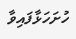ހުށަހަޅާފައިވާ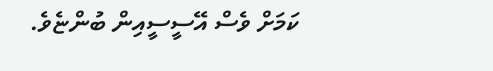ކަމަށް ވެސް އޭސީސީއިން ބުންޏެވެ.